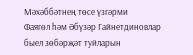Мәхәббәтнең төсе үзгәрми
Фаягөл һәм Әбүзәр Гайнетдиновлар быел зөбәрҗәт туйларын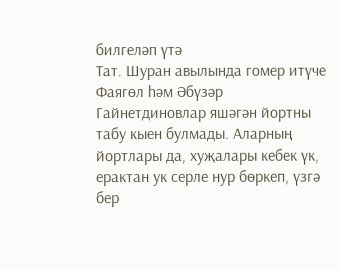билгеләп үтә
Тат. Шуран авылында гомер итүче Фаягөл һәм Әбүзәр Гайнетдиновлар яшәгән йортны табу кыен булмады. Аларның йортлары да, хуҗалары кебек үк, ерактан ук серле нур бөркеп, үзгә бер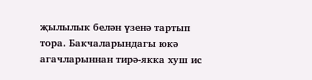җылылык белән үзенә тартып тора. Бакчаларындагы юкә агачларыннан тирә-якка хуш ис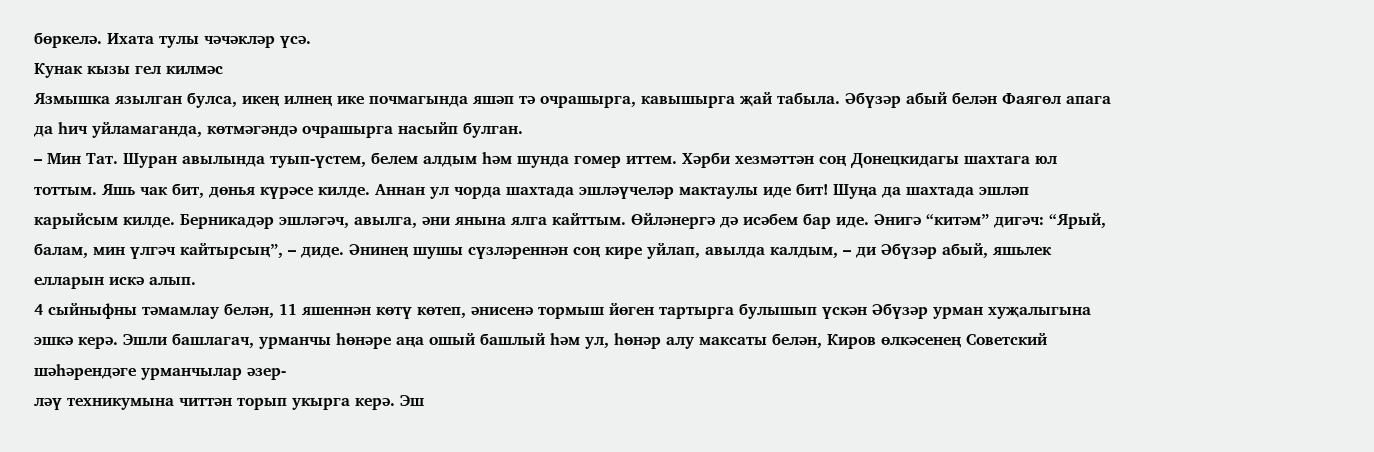бөркелә. Ихата тулы чәчәкләр үсә.
Кунак кызы гел килмәс
Язмышка язылган булса, икең илнең ике почмагында яшәп тә очрашырга, кавышырга җай табыла. Әбүзәр абый белән Фаягөл апага да һич уйламаганда, көтмәгәндә очрашырга насыйп булган.
– Мин Тат. Шуран авылында туып-үстем, белем алдым һәм шунда гомер иттем. Хәрби хезмәттән соң Донецкидагы шахтага юл тоттым. Яшь чак бит, дөнья күрәсе килде. Аннан ул чорда шахтада эшләүчеләр мактаулы иде бит! Шуңа да шахтада эшләп карыйсым килде. Берникадәр эшләгәч, авылга, әни янына ялга кайттым. Өйләнергә дә исәбем бар иде. Әнигә “китәм” дигәч: “Ярый, балам, мин үлгәч кайтырсың”, – диде. Әнинең шушы сүзләреннән соң кире уйлап, авылда калдым, – ди Әбүзәр абый, яшьлек елларын искә алып.
4 сыйныфны тәмамлау белән, 11 яшеннән көтү көтеп, әнисенә тормыш йөген тартырга булышып үскән Әбүзәр урман хуҗалыгына эшкә керә. Эшли башлагач, урманчы һөнәре аңа ошый башлый һәм ул, һөнәр алу максаты белән, Киров өлкәсенең Советский шәһәрендәге урманчылар әзер-
ләү техникумына читтән торып укырга керә. Эш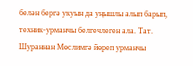белән бергә укуын да уңышлы алып барып, техник-урманчы белгечлеген ала. Тат. Шураннан Мөслимгә йөреп урманчы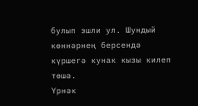булып эшли ул. Шундый көннәрнең берсендә күршегә кунак кызы килеп төшә.
Үрнәк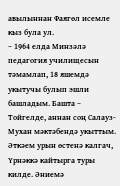авылыннан Фаягөл исемле кыз була ул.
– 1964 елда Минзәлә педагогия училищесын тәмамлап, 18 яшемдә укытучы булып эшли башладым. Башта – Тойгелде, аннан соң Салауз-Мухан мәктәбендә укыттым. Әткәем урын өстенә калгач, Үрнәккә кайтырга туры килде. Әниемә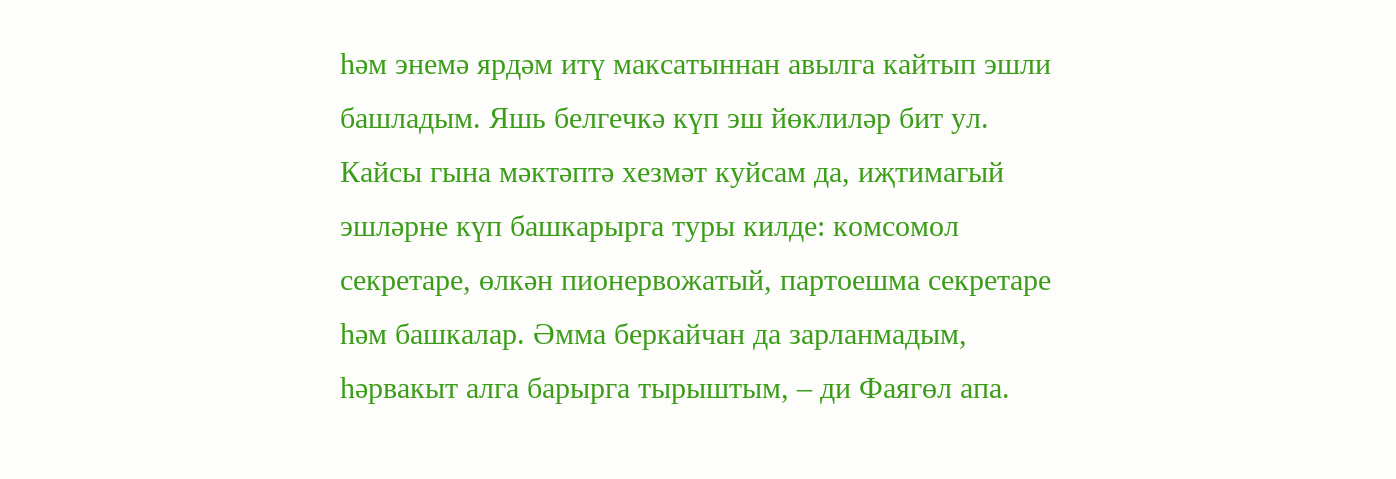һәм энемә ярдәм итү максатыннан авылга кайтып эшли башладым. Яшь белгечкә күп эш йөклиләр бит ул. Кайсы гына мәктәптә хезмәт куйсам да, иҗтимагый эшләрне күп башкарырга туры килде: комсомол секретаре, өлкән пионервожатый, партоешма секретаре һәм башкалар. Әмма беркайчан да зарланмадым, һәрвакыт алга барырга тырыштым, – ди Фаягөл апа.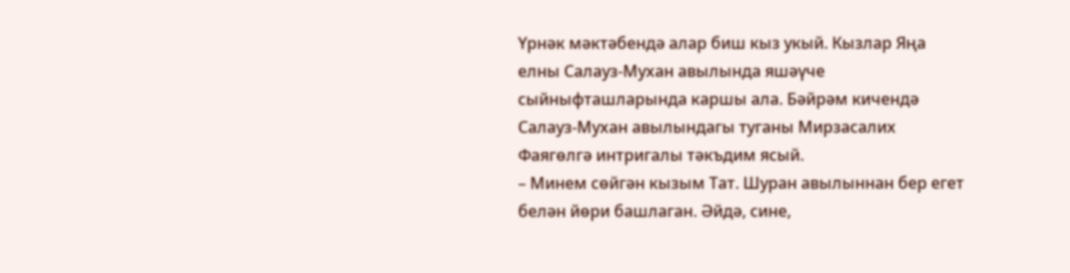Үрнәк мәктәбендә алар биш кыз укый. Кызлар Яңа елны Салауз-Мухан авылында яшәүче сыйныфташларында каршы ала. Бәйрәм кичендә Салауз-Мухан авылындагы туганы Мирзасалих Фаягөлгә интригалы тәкъдим ясый.
– Минем сөйгән кызым Тат. Шуран авылыннан бер егет белән йөри башлаган. Әйдә, сине,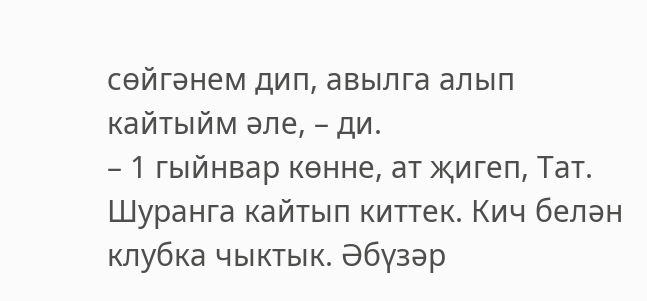сөйгәнем дип, авылга алып кайтыйм әле, – ди.
– 1 гыйнвар көнне, ат җигеп, Тат. Шуранга кайтып киттек. Кич белән клубка чыктык. Әбүзәр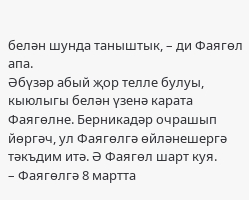белән шунда таныштык, – ди Фаягөл апа.
Әбүзәр абый җор телле булуы, кыюлыгы белән үзенә карата Фаягөлне. Берникадәр очрашып йөргәч, ул Фаягөлгә өйләнешергә тәкъдим итә. Ә Фаягөл шарт куя.
– Фаягөлгә 8 мартта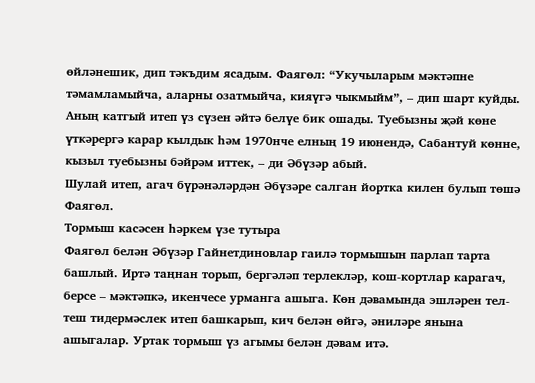өйләнешик, дип тәкъдим ясадым. Фаягөл: “Укучыларым мәктәпне тәмамламыйча, аларны озатмыйча, кияүгә чыкмыйм”, – дип шарт куйды. Аның катгый итеп үз сүзен әйтә белүе бик ошады. Туебызны җәй көне үткәрергә карар кылдык һәм 1970нче елның 19 июнендә, Сабантуй көнне, кызыл туебызны бәйрәм иттек, – ди Әбүзәр абый.
Шулай итеп, агач бүрәнәләрдән Әбүзәре салган йортка килен булып төшә Фаягөл.
Тормыш касәсен һәркем үзе тутыра
Фаягөл белән Әбүзәр Гайнетдиновлар гаилә тормышын парлап тарта башлый. Иртә таңнан торып, бергәләп терлекләр, кош-кортлар карагач, берсе – мәктәпкә, икенчесе урманга ашыга. Көн дәвамында эшләрен тел-теш тидермәслек итеп башкарып, кич белән өйгә, әниләре янына ашыгалар. Уртак тормыш үз агымы белән дәвам итә.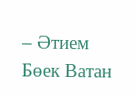– Әтием Бөек Ватан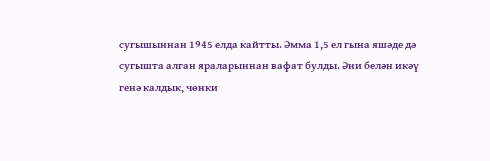сугышыннан 1945 елда кайтты. Әмма 1,5 ел гына яшәде дә сугышта алган яраларыннан вафат булды. Әни белән икәү генә калдык, чөнки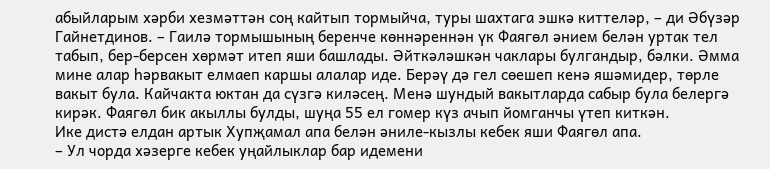абыйларым хәрби хезмәттән соң кайтып тормыйча, туры шахтага эшкә киттеләр, – ди Әбүзәр Гайнетдинов. – Гаилә тормышының беренче көннәреннән үк Фаягөл әнием белән уртак тел табып, бер-берсен хөрмәт итеп яши башлады. Әйткәләшкән чаклары булгандыр, бәлки. Әмма мине алар һәрвакыт елмаеп каршы алалар иде. Берәү дә гел сөешеп кенә яшәмидер, төрле вакыт була. Кайчакта юктан да сүзгә киләсең. Менә шундый вакытларда сабыр була белергә кирәк. Фаягөл бик акыллы булды, шуңа 55 ел гомер күз ачып йомганчы үтеп киткән.
Ике дистә елдан артык Хупҗамал апа белән әниле-кызлы кебек яши Фаягөл апа.
– Ул чорда хәзерге кебек уңайлыклар бар идемени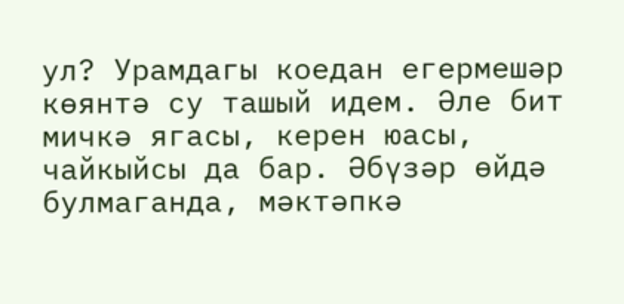ул? Урамдагы коедан егермешәр көянтә су ташый идем. Әле бит мичкә ягасы, керен юасы, чайкыйсы да бар. Әбүзәр өйдә булмаганда, мәктәпкә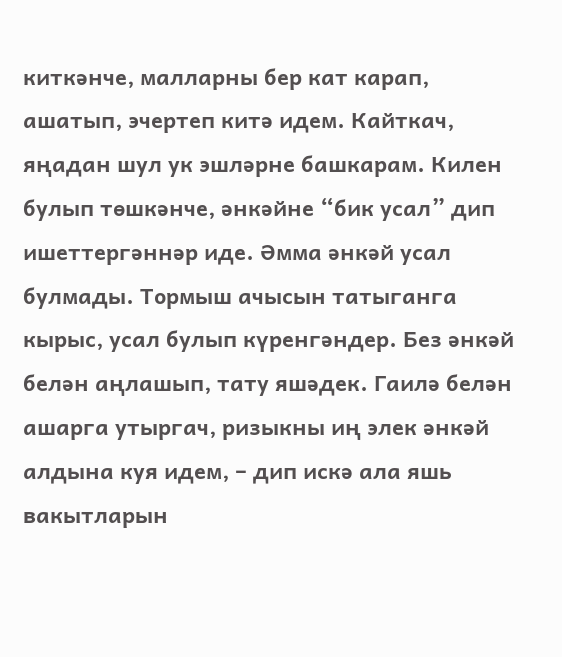киткәнче, малларны бер кат карап, ашатып, эчертеп китә идем. Кайткач, яңадан шул ук эшләрне башкарам. Килен булып төшкәнче, әнкәйне “бик усал” дип ишеттергәннәр иде. Әмма әнкәй усал булмады. Тормыш ачысын татыганга кырыс, усал булып күренгәндер. Без әнкәй белән аңлашып, тату яшәдек. Гаилә белән ашарга утыргач, ризыкны иң элек әнкәй алдына куя идем, – дип искә ала яшь вакытларын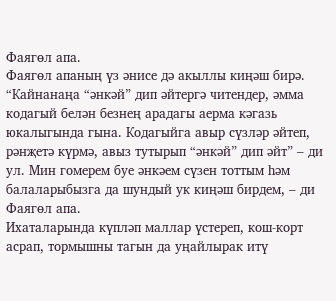Фаягөл апа.
Фаягөл апаның үз әнисе дә акыллы киңәш бирә. “Кайнанаңа “әнкәй” дип әйтергә читендер, әмма кодагый белән безнең арадагы аерма кәгазь юкалыгында гына. Кодагыйга авыр сүзләр әйтеп, рәнҗетә күрмә, авыз тутырып “әнкәй” дип әйт” – ди ул. Мин гомерем буе әнкәем сүзен тоттым һәм балаларыбызга да шундый ук киңәш бирдем, – ди Фаягөл апа.
Ихаталарында күпләп маллар үстереп, кош-корт асрап, тормышны тагын да уңайлырак итү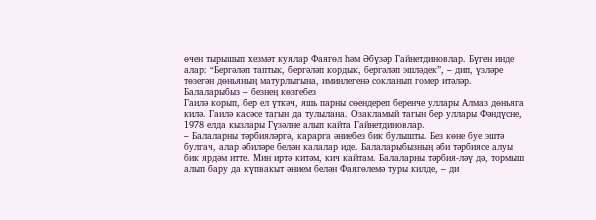өчен тырышып хезмәт куялар Фаягөл һәм Әбүзәр Гайнетдиновлар. Бүген инде алар: “Бергәләп таптык, бергәләп кордык, бергәләп эшләдек”, – дип, үзләре төзегән дөньяның матурлыгына, иминлегенә сокланып гомер итәләр.
Балаларыбыз – безнең көзгебез
Гаилә корып, бер ел үткәч, яшь парны сөендереп беренче уллары Алмаз дөньяга килә. Гаилә касәсе тагын да тулылана. Озакламый тагын бер уллары Фәндүсне, 1978 елда кызлары Гүзәлне алып кайта Гайнетдиновлар.
– Балаларны тәрбияләргә, карарга әниебез бик булышты. Без көне буе эштә булгач, алар әбиләре белән калалар иде. Балаларыбызның әби тәрбиясе алуы бик ярдәм итте. Мин иртә китәм, кич кайтам. Балаларны тәрбия-ләү дә, тормыш алып бару да күпвакыт әнием белән Фаягөлемә туры килде, – ди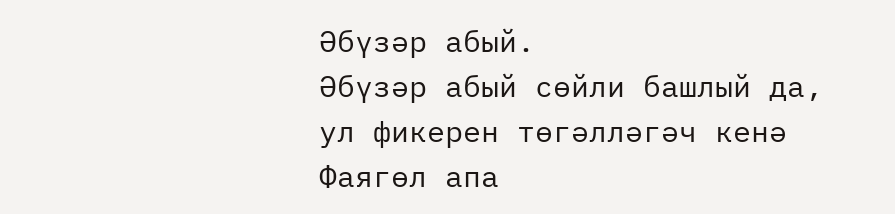Әбүзәр абый.
Әбүзәр абый сөйли башлый да, ул фикерен төгәлләгәч кенә Фаягөл апа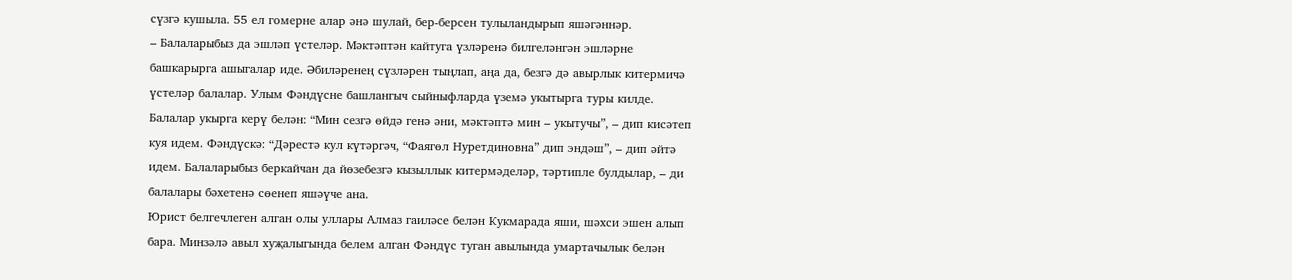сүзгә кушыла. 55 ел гомерне алар әнә шулай, бер-берсен тулыландырып яшәгәннәр.
– Балаларыбыз да эшләп үстеләр. Мәктәптән кайтуга үзләренә билгеләнгән эшләрне башкарырга ашыгалар иде. Әбиләренең сүзләрен тыңлап, аңа да, безгә дә авырлык китермичә үстеләр балалар. Улым Фәндүсне башлангыч сыйныфларда үземә укытырга туры килде. Балалар укырга керү белән: “Мин сезгә өйдә генә әни, мәктәптә мин – укытучы”, – дип кисәтеп куя идем. Фәндүскә: “Дәрестә кул күтәргәч, “Фаягөл Нуретдиновна” дип эндәш”, – дип әйтә идем. Балаларыбыз беркайчан да йөзебезгә кызыллык китермәделәр, тәртипле булдылар, – ди балалары бәхетенә сөенеп яшәүче ана.
Юрист белгечлеген алган олы уллары Алмаз гаиләсе белән Кукмарада яши, шәхси эшен алып бара. Минзәлә авыл хуҗалыгында белем алган Фәндүс туган авылында умартачылык белән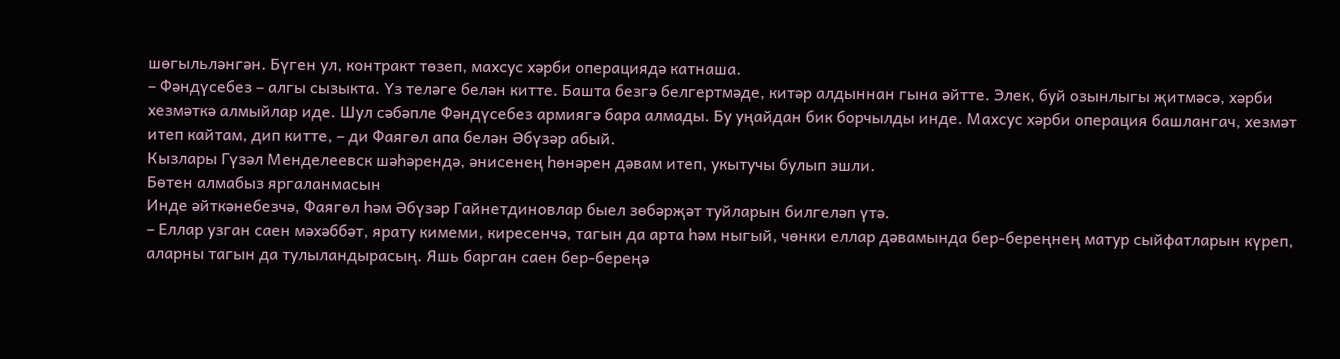шөгыльләнгән. Бүген ул, контракт төзеп, махсус хәрби операциядә катнаша.
– Фәндүсебез – алгы сызыкта. Үз теләге белән китте. Башта безгә белгертмәде, китәр алдыннан гына әйтте. Элек, буй озынлыгы җитмәсә, хәрби хезмәткә алмыйлар иде. Шул сәбәпле Фәндүсебез армиягә бара алмады. Бу уңайдан бик борчылды инде. Махсус хәрби операция башлангач, хезмәт итеп кайтам, дип китте, – ди Фаягөл апа белән Әбүзәр абый.
Кызлары Гүзәл Менделеевск шәһәрендә, әнисенең һөнәрен дәвам итеп, укытучы булып эшли.
Бөтен алмабыз яргаланмасын
Инде әйткәнебезчә, Фаягөл һәм Әбүзәр Гайнетдиновлар быел зөбәрҗәт туйларын билгеләп үтә.
– Еллар узган саен мәхәббәт, ярату кимеми, киресенчә, тагын да арта һәм ныгый, чөнки еллар дәвамында бер-береңнең матур сыйфатларын күреп, аларны тагын да тулыландырасың. Яшь барган саен бер-береңә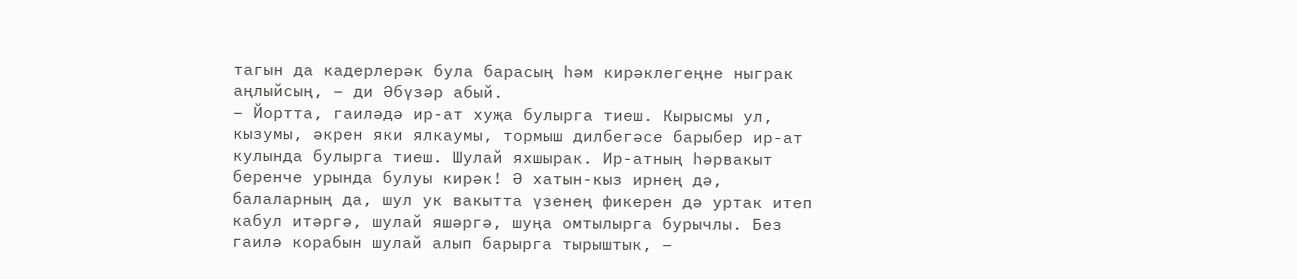тагын да кадерлерәк була барасың һәм кирәклегеңне ныграк аңлыйсың, – ди Әбүзәр абый.
– Йортта, гаиләдә ир-ат хуҗа булырга тиеш. Кырысмы ул, кызумы, әкрен яки ялкаумы, тормыш дилбегәсе барыбер ир-ат кулында булырга тиеш. Шулай яхшырак. Ир-атның һәрвакыт беренче урында булуы кирәк! Ә хатын-кыз ирнең дә, балаларның да, шул ук вакытта үзенең фикерен дә уртак итеп кабул итәргә, шулай яшәргә, шуңа омтылырга бурычлы. Без гаилә корабын шулай алып барырга тырыштык, –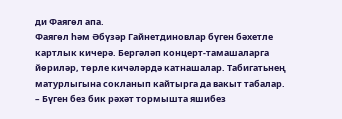ди Фаягөл апа.
Фаягөл һәм Әбүзәр Гайнетдиновлар бүген бәхетле картлык кичерә. Бергәләп концерт-тамашаларга йөриләр, төрле кичәләрдә катнашалар. Табигатьнең матурлыгына сокланып кайтырга да вакыт табалар.
– Бүген без бик рәхәт тормышта яшибез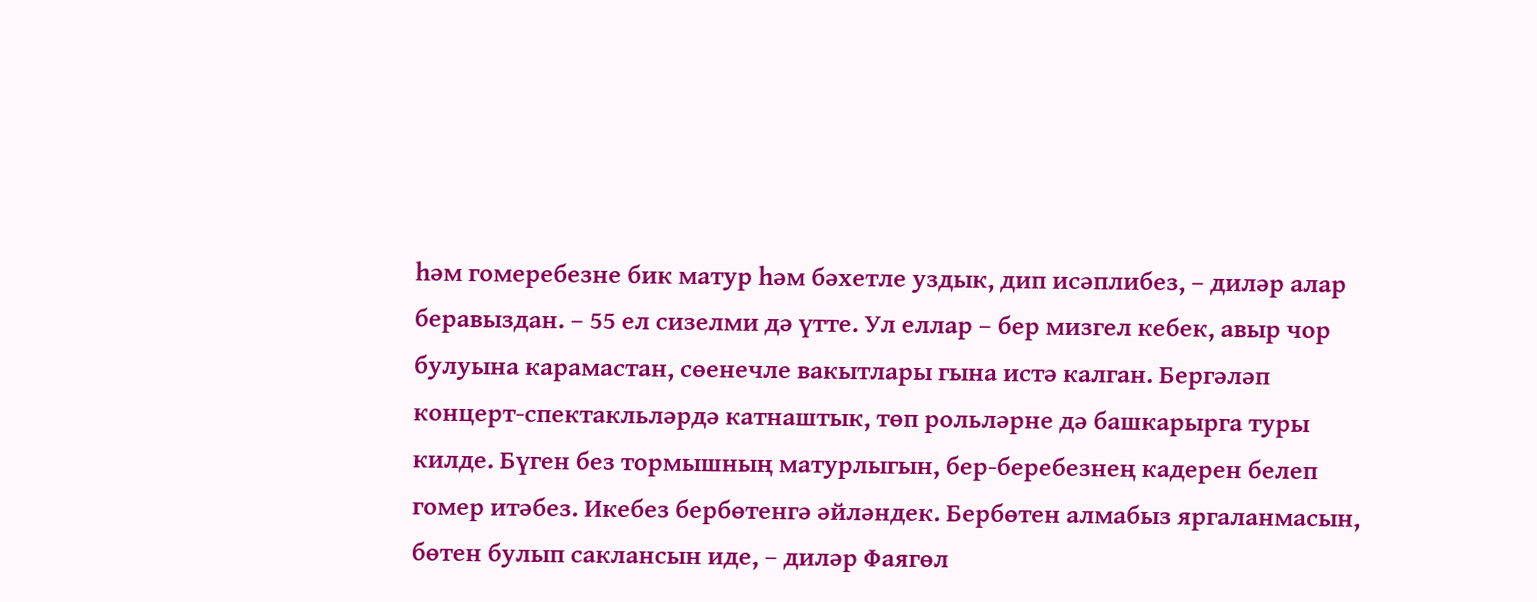һәм гомеребезне бик матур һәм бәхетле уздык, дип исәплибез, – диләр алар беравыздан. – 55 ел сизелми дә үтте. Ул еллар – бер мизгел кебек, авыр чор булуына карамастан, сөенечле вакытлары гына истә калган. Бергәләп концерт-спектакльләрдә катнаштык, төп рольләрне дә башкарырга туры килде. Бүген без тормышның матурлыгын, бер-беребезнең кадерен белеп гомер итәбез. Икебез бербөтенгә әйләндек. Бербөтен алмабыз яргаланмасын, бөтен булып саклансын иде, – диләр Фаягөл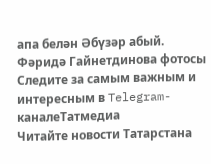апа белән Әбүзәр абый.
Фәридә Гайнетдинова фотосы
Следите за самым важным и интересным в Telegram-каналеТатмедиа
Читайте новости Татарстана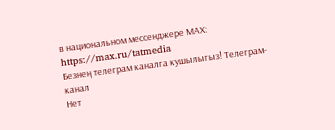в национальном мессенджере MАХ: https://max.ru/tatmedia
Безнең телеграм каналга кушылыгыз! Телеграм-канал
Нет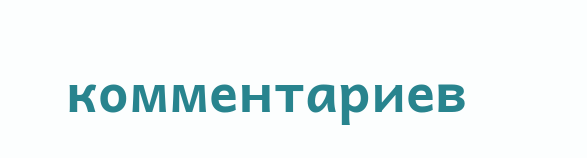комментариев